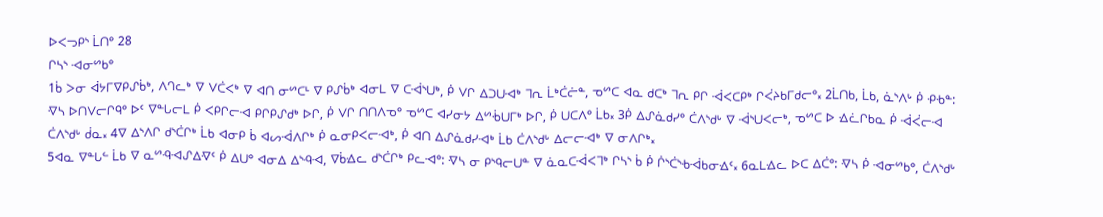ᐅᐸᓓᑭᔅ ᒫᑎᐤ 28
ᒋᓴᔅ ᐗᓂᔥᑲᐤ
1ᑳ ᐳᓂ ᐋᔭᒥᐁᑭᔑᑳᒃ, ᐱᒉᓚᒃ ᐁ ᐯᑖᐸᒃ ᐁ ᐊᑎ ᓂᔥᑕᒻ ᐁ ᑭᔑᑳᒃ ᐊᓂᒪ ᐁ ᑕᐙᔅᑌᒃ, ᑮ ᐯᒋ ᐃᑐᑌᐗᒃ ᒣᕆ ᒫᒃᑖᓖᓐ, ᓀᔥᑕ ᐊᓇ ᑯᑕᒃ ᒣᕆ ᑭᒋ ᐙᐸᑕᑭᒃ ᒋᐹᔨᑲᒥᑯᓕᐤ᙮ 2ᒫᑎᑲ, ᒫᑲ, ᓈᔅᐱᒡ ᑮ ᑶᑾᓐ: ᐌᓴ ᐅᑎᐯᓕᒋᑫᐤ ᐅᑦ ᐁᓐᒐᓕᒪ ᑮ ᐸᑭᒋᓕᐗ ᑭᒋᑭᔑᑯᒃ ᐅᒋ, ᑮ ᐯᒋ ᑎᑎᐱᓀᐤ ᓀᔥᑕ ᐊᓯᓂᔭ ᐃᔥᒀᑌᒥᒃ ᐅᒋ, ᑮ ᑌᑕᐱᐤ ᒫᑲ᙮ 3ᑮ ᐃᔑᓈᑯᓯᐤ ᑖᐱᔅᑯᒡ ᐁ ᐙᔅᑌᐸᓕᒃ, ᓀᔥᑕ ᐅ ᐎᓛᒋᑲᓇ ᑮ ᐙᐹᓕᐗ ᑖᐱᔅᑯᒡ ᑰᓇ᙮ 4ᐁ ᐃᔅᐱᒋ ᑯᔅᑖᒋᒃ ᒫᑲ ᐊᓂᑭ ᑳ ᐊᔕᐙᐱᒋᒃ ᑮ ᓇᓂᑭᐸᓕᐗᒃ, ᑮ ᐊᑎ ᐃᔑᓈᑯᓯᐗᒃ ᒫᑲ ᑖᐱᔅᑯᒡ ᐃᓕᓕᐗᒃ ᐁ ᓂᐱᒋᒃ᙮
5ᐊᓇ ᐁᓐᒐᓪ ᒫᑲ ᐁ ᓇᔥᑴᐗᔑᐃᐌᑦ ᑮ ᐃᑌᐤ ᐊᓂᐃ ᐃᔅᑴᐗ, ᐁᑳᐎᓚ ᑯᔅᑖᒋᒃ ᑭᓚᐗᐤ: ᐌᓴ ᓂ ᑭᔅᑫᓕᑌᓐ ᐁ ᓈᓇᑕᐙᐸᒣᒃ ᒋᓴᔅ ᑳ ᑮ ᒌᔅᑖᔅᑾᐙᑲᓂᐎᑦ᙮ 6ᓇᒪᐎᓚ ᐅᑕ ᐃᑖᐤ: ᐌᓴ ᑮ ᐗᓂᔥᑲᐤ, ᑖᐱᔅᑯᒡ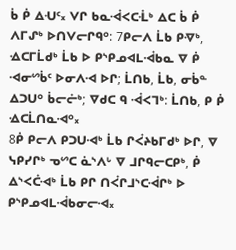ᑳ ᑮ ᐃᑗᑦ᙮ ᐯᒋ ᑲᓇᐙᐸᑕᒸᒃ ᐃᑕ ᑳ ᑮ ᐱᒥᔑᒃ ᐅᑎᐯᓕᒋᑫᐤ: 7ᑭᓕᐱ ᒫᑲ ᑭᐌᒃ, ᐎᑕᒥᒫᑯᒃ ᒫᑲ ᐅ ᑭᔅᑭᓄᐊᒪᐙᑲᓇ ᐁ ᑮ ᐗᓂᔥᑳᑦ ᐅᓂᐱᐗ ᐅᒋ; ᒫᑎᑲ, ᒫᑲ, ᓂᑳᓐ ᐃᑐᑌᐤ ᑳᓕᓖᒃ; ᐁᑯᑕ ᑫ ᐙᐸᒣᒃ: ᒫᑎᑲ, ᑭ ᑮ ᐎᑕᒫᑎᓇᐗᐤ᙮
8ᑮ ᑭᓕᐱ ᑭᑐᑌᐗᒃ ᒫᑲ ᒋᐹᔨᑲᒥᑯᒃ ᐅᒋ, ᐁ ᓭᑭᓯᒋᒃ ᓀᔥᑕ ᓈᔅᐱᒡ ᐁ ᒧᒋᑫᓕᑕᑭᒃ, ᑮ ᐃᔅᐸᑖᐗᒃ ᒫᑲ ᑭᒋ ᑎᐹᒋᒧᔅᑕᐙᒋᒃ ᐅ ᑭᔅᑭᓄᐊᒪᐙᑲᓂᓕᐗ᙮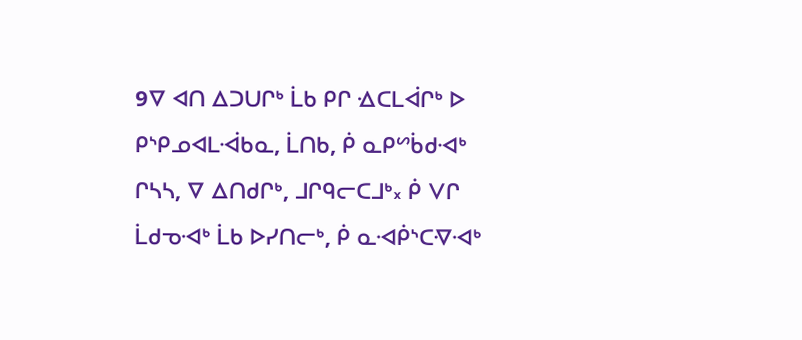9ᐁ ᐊᑎ ᐃᑐᑌᒋᒃ ᒫᑲ ᑭᒋ ᐎᑕᒪᐋᒋᒃ ᐅ ᑭᔅᑭᓄᐊᒪᐙᑲᓇ, ᒫᑎᑲ, ᑮ ᓇᑭᔥᑳᑯᐗᒃ ᒋᓴᓴ, ᐁ ᐃᑎᑯᒋᒃ, ᒧᒋᑫᓕᑕᒧᒃ᙮ ᑮ ᐯᒋ ᒫᑯᓀᐗᒃ ᒫᑲ ᐅᓯᑎᓕᒃ, ᑮ ᓇᐗᑮᔅᑕᐌᐗᒃ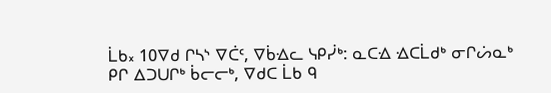ᒫᑲ᙮ 10ᐁᑯ ᒋᓴᔅ ᐁᑖᑦ, ᐁᑳᐎᓚ ᓭᑭᓰᒃ: ᓇᑕᐎ ᐎᑕᒫᑯᒃ ᓂᒋᔖᓇᒃ ᑭᒋ ᐃᑐᑌᒋᒃ ᑳᓕᓕᒃ, ᐁᑯᑕ ᒫᑲ ᑫ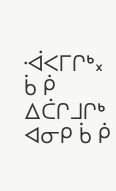ᐙᐸᒥᒋᒃ᙮
ᑳ ᑮ ᐃᑖᒋᒧᒋᒃ ᐊᓂᑭ ᑳ ᑮ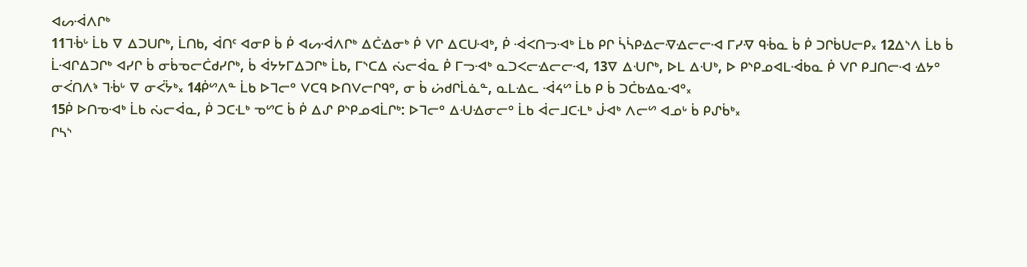ᐊᔕᐙᐱᒋᒃ
11ᒣᒀᒡ ᒫᑲ ᐁ ᐃᑐᑌᒋᒃ, ᒫᑎᑲ, ᐋᑎᑦ ᐊᓂᑭ ᑳ ᑮ ᐊᔕᐙᐱᒋᒃ ᐃᑖᐎᓂᒃ ᑮ ᐯᒋ ᐃᑕᑌᐗᒃ, ᑮ ᐙᐸᑎᓓᐗᒃ ᒫᑲ ᑭᒋ ᓵᓵᑭᐎᓕᐌᐎᓕᓕᐗ ᒥᓯᐌ ᑫᒀᓇ ᑳ ᑮ ᑐᒋᑳᑌᓕᑭ᙮ 12ᐃᔅᐱ ᒫᑲ ᑳ ᒫᐗᒋᐃᑐᒋᒃ ᐊᓯᒋ ᑳ ᓂᑳᓀᓕᑖᑯᓯᒋᒃ, ᑳ ᐋᔭᔭᒥᐃᑐᒋᒃ ᒫᑲ, ᒥᔅᑕᐃ ᔔᓕᐋᓇ ᑮ ᒥᓓᐗᒃ ᓇᑐᐸᓕᐎᓕᓕᐗ, 13ᐁ ᐃᑗᒋᒃ, ᐅᒪ ᐃᑗᒃ, ᐅ ᑭᔅᑭᓄᐊᒪᐙᑲᓇ ᑮ ᐯᒋ ᑭᒧᑎᓕᐗ ᐎᔭᐤ ᓂᐹᑎᐱᔉ ᒣᒀᒡ ᐁ ᓂᐹᔮᒃ᙮ 14ᑮᔥᐱᓐ ᒫᑲ ᐅᒣᓕᐤ ᐯᑕᑫ ᐅᑎᐯᓕᒋᑫᐤ, ᓂ ᑳ ᔖᑯᒋᒫᓈᓐ, ᓇᒪᐎᓚ ᐙᔦᔥ ᒫᑲ ᑭ ᑳ ᑐᑖᑲᐎᓇᐗᐤ᙮
15ᑮ ᐅᑎᓀᐗᒃ ᒫᑲ ᔔᓕᐋᓇ, ᑮ ᑐᑕᒶᒃ ᓀᔥᑕ ᑳ ᑮ ᐃᔑ ᑭᔅᑭᓄᐊᒫᒋᒃ: ᐅᒣᓕᐤ ᐃᑗᐎᓂᓕᐤ ᒫᑲ ᐋᓕᒧᑕᒶᒃ ᒎᐗᒃ ᐱᓕᔥ ᐊᓄᒡ ᑳ ᑭᔑᑳᒃ᙮
ᒋᓴᔅ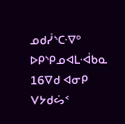ᓄᑯᓰᔅᑕᐌᐤ ᐅᑭᔅᑭᓄᐊᒪᐙᑲᓇ
16ᐁᑯ ᐊᓂᑭ ᐯᔭᑯᔖᑉ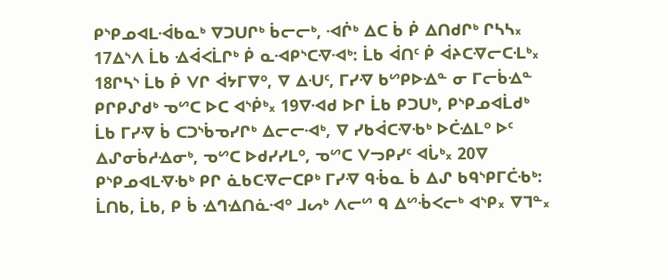ᑭᔅᑭᓄᐊᒪᐙᑲᓇᒃ ᐁᑐᑌᒋᒃ ᑳᓕᓕᒃ, ᐗᒌᒃ ᐃᑕ ᑳ ᑮ ᐃᑎᑯᒋᒃ ᒋᓴᓴ᙮ 17ᐃᔅᐱ ᒫᑲ ᐎᐋᐸᒫᒋᒃ ᑮ ᓇᐗᑭᔅᑕᐌᐗᒃ: ᒫᑲ ᐋᑎᑦ ᑮ ᐋᔨᑕᐌᓕᑕᒶᒃ᙮ 18ᒋᓴᔅ ᒫᑲ ᑮ ᐯᒋ ᐋᔭᒥᐁᐤ, ᐁ ᐃᑗᑦ, ᒥᓯᐌ ᑲᔥᑭᐅᐎᓐ ᓂ ᒥᓕᑳᐎᓐ ᑭᒋᑭᔑᑯᒃ ᓀᔥᑕ ᐅᑕ ᐊᔅᑮᒃ᙮ 19ᐁᐗᑯ ᐅᒋ ᒫᑲ ᑭᑐᑌᒃ, ᑭᔅᑭᓄᐊᒫᑯᒃ ᒫᑲ ᒥᓯᐌ ᑳ ᑕᑐᔅᑳᓀᓯᒋᒃ ᐃᓕᓕᐗᒃ, ᐁ ᓯᑲᐋᑕᐌᑾᒃ ᐅᑖᐎᒪᐤ ᐅᑦ ᐃᔑᓂᑳᓱᐎᓂᒃ, ᓀᔥᑕ ᐅᑯᓯᓯᒪᐤ, ᓀᔥᑕ ᐯᓓᑭᓯᑦ ᐊᒑᒃ᙮ 20ᐁ ᑭᔅᑭᓄᐊᒪᐌᑾᒃ ᑭᒋ ᓈᑲᑕᐌᓕᑕᑭᒃ ᒥᓯᐌ ᑫᒀᓇ ᑳ ᐃᔑ ᑲᑫᔅᑭᒥᑖᑾᒃ: ᒫᑎᑲ, ᒫᑲ, ᑭ ᑳ ᐎᒉᐎᑎᓈᐗᐤ ᒧᔕᒃ ᐱᓕᔥ ᑫ ᐃᔥᒀᐸᓕᒃ ᐊᔅᑭ᙮ ᐁᒣᓐ᙮